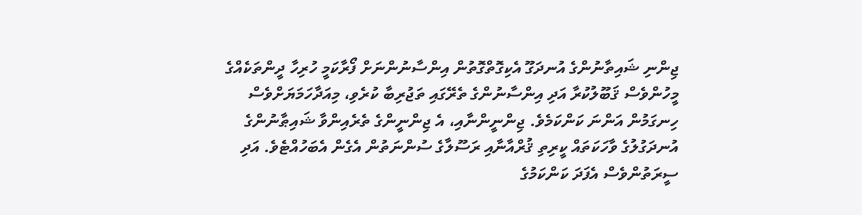ޖިންނި ޝައިތާނުންގެ އުނދަގޫ އެކިގޮތްގޮތުން އިންސާނުންނަށް ފޯރާކަމީ ހުރިހާ ދީންތަކެއްގެ މީހުންވެސް ޤަބޫލުކުރާ އަދި އިންސާނުންގެ ތެރޭގައި ތަޖުރިބާ ކުރެވި، މިއަދާހަމަޔަށްވެސް ހިނގަމުން އަންނަ ކަންކަމެވެ. ޖިންނީންނާއި، އެ ޖިންނީންގެ ތެރެއިންވާ ޝައިޠާނުންގެ އުނދަގުލުގެ ވާހަކަތައް ކީރިތި ޤުރްއާނާއި ރަސޫލާގެ ސުންނަތުން އެގެން އެބަހުއްޓެވެ. އަދި ސީރަތުންވެސް އެފަދަ ކަންކަމުގެ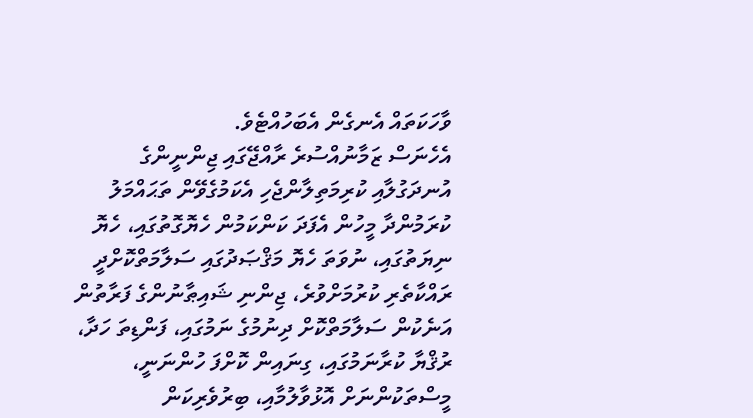ވާހަކަތައް އެނގެން އެބަހުއްޓެވެ.
އެހެނަސް ޒަމާނުއްސުރެ ރާއްޖޭގައި ޖިންނީންގެ އުނދަގުލާއި ކުރިމަތިލާންޖެހި އެކަމުގެވޭން ތަޙައްމަލު ކުރަމުންދާ މީހުން އެފަދަ ކަންކަމުން ހެޔޮގޮތުގައި، ހެޔޮ ނިޔަތުގައި، ނުވަތަ ހެޔޮ މަޤްޞަދުގައި ސަލާމަތްކޮށްދީ ރައްކާތެރި ކުރުމަށްވުރެ، ޖިންނި ޝައިޠާނުންގެ ފަރާތުން އަނެކުން ސަލާމަތްކޮށް ދިނުމުގެ ނަމުގައި، ފަންޑިތަ ހަދާ، ރުޤްޔާ ކުރާނަމުގައި، ގިނައިން ކޮށްފަ ހުންނަނީ، މީސްތަކުންނަށް އޮޅުވާލުމާއި، ބިރުވެރިކަން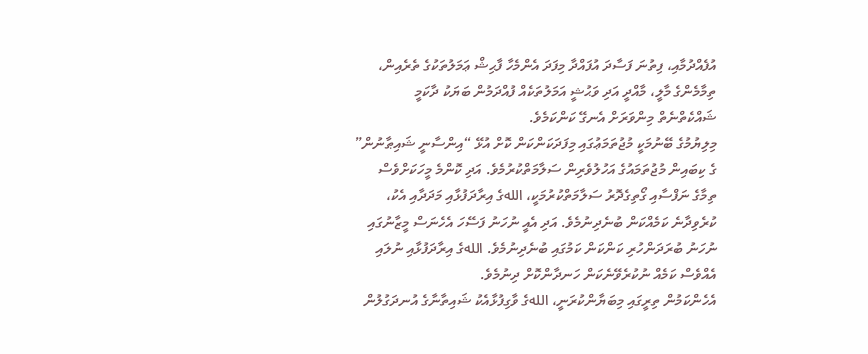އުފެއްދުމާއި، ފިތުނަ ފަސާދަ އުފައްދާ މިފަދަ އެންމެހާ ފާޙިޝް ޢަމަލުތަކުގެ ތެރެއިން، ތިމާމެންގެ މާލީ، މާއްދީ އަދި ވަޙުޝީ އަމަލުތަކެއް ފުއްދަމުން ބަޔަކު ދާކަމީ ޝައްކެތްނެތް މިންވަރަށް އެނގޭ ކަންކަމެވެ.
މިލިޔުމުގެ ބޭނުމަކީ މުޖުތަމަޢުގައި މިފަދަކަންކަން ކޮށް އުޅޭ “އިންސާނީ ޝައިޠާނުން” ގެ ކިބައިން މުޖުތަމައުގެ އަހުލުވެރިން ސަލާމަތްކުރުމެވެ. އަދި ކޮންމެ މީހަކަށްވެސް ތިމާގެ ނަފްސާއި ގޯތިގެދޮރު ސަލާމަތްކުރުމަކީ، اللهގެ އިރާދަފުޅާއި މަދަދާއި އެކު، ކުރެވިދާނެ ކަމެއްކަން ބުނެދިނުމެވެ. އަދި އެއީ ނުހަނު ފަސޭހަ އެހެނަސް މީޒާނުގައި ނުހަނު ބުރަދަންހުރި ކަންކަން ކަމުގައި ބުނެދިނުމެވެ. اللهގެ އިރާދަފުޅާއި ނުލައި އެއްވެސް ކަމެއް ނުކުރެވޭނެކަން ހަނދާންކޮށް ދިނުމެވެ.
އެހެންކަމުން ތިރީގައި މިބަޔާންކުރަނީ، اللهގެ ވާގިފުޅާއެކު ޝައިތާނާގެ އުނދަގުލުން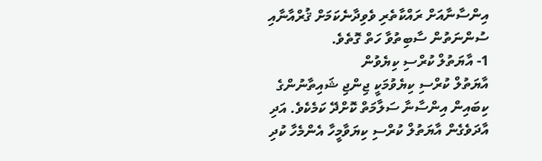އިންސާނާއަށް ރައްކާތެރި ވެވިދާނެކަމަށް ޤުރްއާނާއި ސުންނަތުން ސާބިތުވާ ހަތް ގޮތެވެ.
1- އާޔަތުލް ކުރްސި ކިޔެވުން
އާޔަތުލް ކުރްސި ކިޔެވުމަކީ ޖިންޖި ޝައިތާނުންގެ ކިބައިން އިންސާނާ ސަލާމަތް ކޮށްދޭ ކަމެކެވެ. އަދި އާދަވެގެން އާޔަތުލް ކުރްސި ކިޔަވާމީހާ އެންމެހާ ކުދި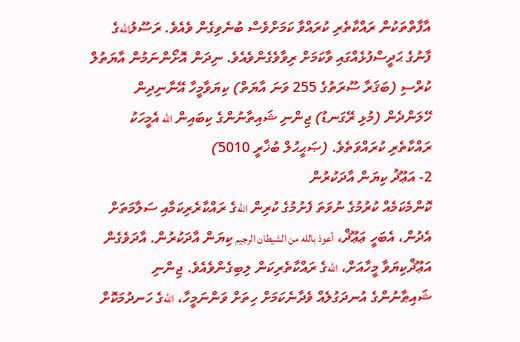އާފާތްތަކުން ރައްކާތެރި ކުރައްވާ ކަމަށްވެސް ބުނެވިގެން ވެއެވެ. ރަސޫލުاللهގެ ފާނުގެ ޙަދީސްފުޅެއްގައި ވާކަމަށް ރިވާވެގެންވެއެވެ. ނިދަން އޮށޯންނަމުން އާޔަތުލް ކުރްސި (ބަޤަރާ ސޫރަތުގެ 255 ވަނަ އާޔަތް) ކިޔަވާމީހާ އޭނާނިދިން ހޭލަންދެން (މުޅި ރޭގަނޑު) ޖިންނި ޝައިތާނުންގެ ކިބައިން الله އެމީހަކު ރައްކާތެރި ކުރައްވަތެވެ. (ޞަޙީޙުލް ބުޚާރީ 5010)
2- އަޢޫޛު ކިޔަން އާދަކުރުން
ކޮންމެކަމެއް ކުރުމުގެ ނުވަތަ ފެށުމުގެ ކުރިން اللهގެ ރައްކާރެރިކަމާއި ސަލާމަތަށް އެދުން، އެބަހީ ޢަޢޫޛް، أعوذ بالله من الشيطان الرجيم ކިޔަން އާދަކުރުން. އާދަވެގެން އަޢޫޛްކިޔަވާ މީހާއަށް، اللهގެ ރައްކާތެރިކަން ލިބިގެންވެއެވެ. ޖިންނި ޝައިޠާނުންގެ އުނދަގުލެއް ވެދާނެކަމަށް ހިތަށް ވަންނަމީހާ، اللهގެ ހަނދުމަކޮށް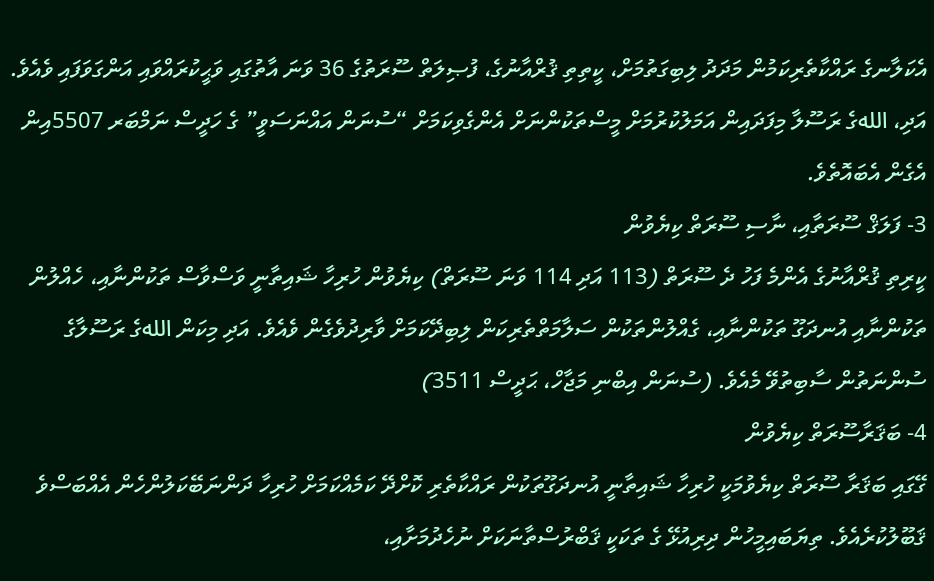އެކަލާނގެ ރައްކާތެރިކަމުން މަދަދު ލިބިގަތުމަށް، ކީތިތި ޤުރްއާނުގެ، ފުޞިލަތް ސޫރަތުގެ 36 ވަނަ އާތުގައި ވަޙީކުރައްވައި އަންގަވަފައި ވެއެވެ. އަދި، اللهގެ ރަސޫލާ މިފަދައިން އަމަލުކުރުމަށް މީސްތަކުންނަށް އެންގެވިކަމަށް “ސުނަން އައްނަސަވީ” ގެ ހަދީސް ނަމްބަރ 5507އިން އެގެން އެބައޮތެވެ.
3- ފަލަޤް ސޫރަތާއި، ނާސި ސޫރަތް ކިޔެވުން
ކީރިތި ޤުރްއާނުގެ އެންމެ ފަހު ދެ ސޫރަތް (113 އަދި 114 ވަނަ ސޫރަތް) ކިޔެވުން ހުރިހާ ޝައިތާނީ ވަސްވާސް ތަކުންނާއި، ހެއްލުން ތަކުންނާއި އުނދަގޫ ތަކުންނާއި، ގެއްލުންތަކުން ސަލާމަތްތެރިކަން ލިބިދޭކަމަށް ވާރިދުވެގެން ވެއެވެ. އަދި މިކަން اللهގެ ރަސޫލާގެ ސުންނަތުން ސާބިތުވޭ މެއެވެ. (ސުނަން އިބްނި މަޖާހް، ޙަދީސް 3511)
4- ބަޤަރާސޫރަތް ކިޔެވުން
ގޭގައި ބަޤަރާ ސޫރަތް ކިޔެވުމަކީ ހުރިހާ ޝައިތާނީ އުނދަގޫތަކުން ރައްކާތެރި ކޮށްދޭ ކަމެއްކަމަށް ހުރިހާ ދަންނަބޭކަލުންހެން އެއްބަސްވެ ޤަބޫލުކުރެއެވެ. ތިޔަބައިމީހުން ދިރިއުޅޭ ގެ ތަކަކީ ޤަބްރުސްތާނަކަށް ނުހެދުމަށާއި،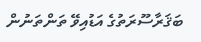ބަޤަރާސޫރަތުގެ އަޑުއިވޭ ތަންތަނުން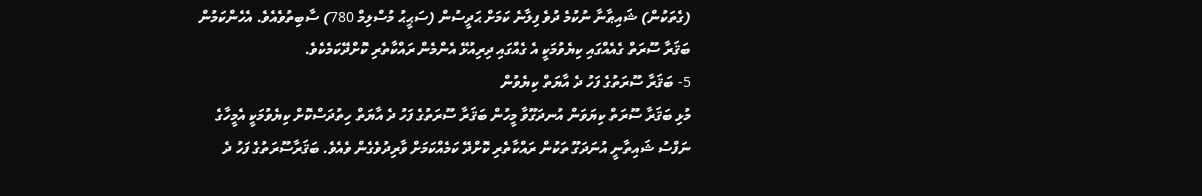(ގެތަކުން) ޝައިޠާނާ ނުކުމެ ދުވެ ފިލާނެ ކަމަށް ޙަދީސުން (ސަޙީޙު މުސްލިމް 780) ސާބިތުވެއެވެ. އެހެންކަމުން ބަޤަރާ ސޫރަތް ގެއެއްގައި ކިޔެވުމަކީ އެ ގެއްގައި ދިރިއުޅޭ އެންމެން ރައްކާތެރި ކޮށްދޭކަމެކެވެ.
5- ބަޤަރާ ސޫރަތުގެ ފަހު ދެ އާޔަތް ކިޔެވުން
މުޅި ބަޤަރާ ސޫރަތް ކިޔަވަން އުނދަގޫވާ މީހުން ބަޤަރާ ސޫރަތުގެ ފަހު ދެ އާޔަތް ހިތުދަސްކޮށް ކިޔެވުމަކީ އެމީހާގެ ނަފްސު ޝައިތާނީ އުނަދަގޫ ތަކުން ރައްކާތެރި ކޮށްދޭ ކަމެއްކަމަށް ވާރިދުވެގެން ވެއެވެ. ބަޤަރާސޫރަތުގެ ފަހު ދެ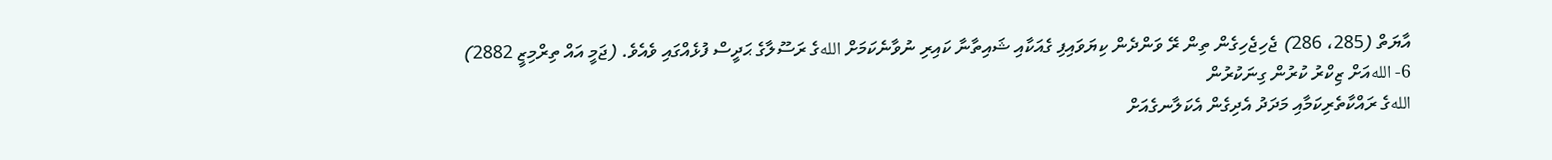އާޔަތް (285، 286) ޖެހިޖެހިގެން ތިން ރޭ ވަންދެން ކިޔަވައިފި ގެއަކާއި ޝައިތާނާ ކައިރި ނުވާނެކަމަށް اللهގެ ރަސޫލާގެ ޙަދީސް ފުޅެއްގައި ވެއެވެ. (ޖަމީ އައް ތިރްމިޒީ 2882)
6- اللهއަށް ޒިކްރު ކުރުން ގިނަކުރުން
اللهގެ ރައްކާތެރިކަމާއި މަދަދު އެދިގެން އެކަލާނގެއަށް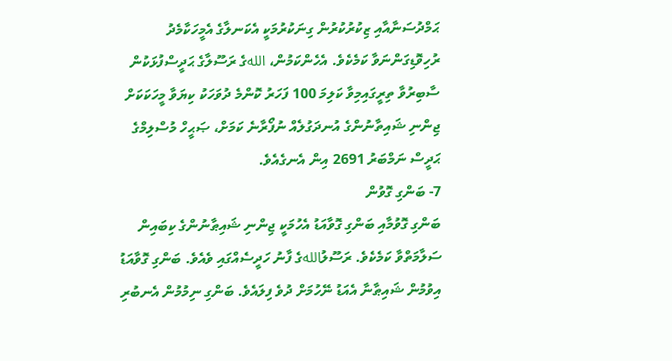ޙަމްދުސަނާއާއި ޒިކުރުކުރުން ގިނަކުރުމަކީ އެކަނލާގެ އެމީހަކާމެދު ރުހިވޮޑިގަންނަވާ ކަމެކެވެ. އެހެންކަމުން، اللهގެ ރަސޫލާގެ ޙަދީސްފުޅަކުން ސާބިރުވާ ތިރީގައިމިވާ ކަލިމަ 100 ފަހަރު ކޮންމެ ދުވަހަކު ކިޔަވާ މީހަކަކަށް ޖިންނި ޝައިތާނުންގެ އުނދަގުލެއް ނުފޯރާނެ ކަމަށް، ޞަޙީހް މުސްލިމްގެ ޙަދީސް ނަމްބަރު 2691 އިން އެނގެއެވެ.
7- ބަންގި ގޮވުން
ބަންގި ގޮވުމާއި ބަންގި ގޮވާއަޑު އެހުމަކީ ޖިންނި ޝައިޠާނުންގެ ކިބައިން ސަލާމަތްވާ ކަމެކެވެ. ރަސޫލުاللهގެ ފާނު ހަދީސެއްގައި ވެއެވެ. ބަންގި ގޮވާއަޑު އިވުމުން ޝައިޠާނާ އެއަޑު ނޭހުމަށް ދުވެ ފިލައެވެ. ބަންގި ނިމުމުން އެނބުރި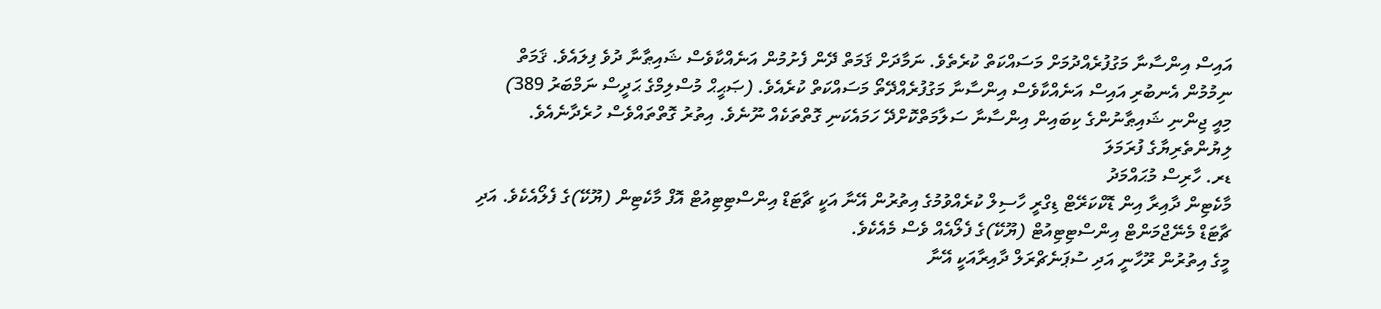އައިސް އިންސާނާ މަގުފުރެއްދުމަށް މަސައްކަތް ކުރެތެވެ. ނަމާދަށް ޤަމަތް ދޭން ފެށުމުން އަނެއްކާވެސް ޝައިޠާނާ ދުވެ ފިލައެވެ. ޤަމަތް ނިމުމުން އެނބުރި އައިސް އަނެއްކާވެސް އިންސާނާ މަގުފުރެއްދޭތޯ މަސައްކަތް ކުރެއެވެ. (ޞަޙީޙް މުސްލިމްގެ ޙަދީސް ނަމްބަރު 389)
މިއީ ޖިންނި ޝައިޠާނުންގެ ކިބައިން އިންސާނާ ސަލާމަތްކޮށްދޭ ހަމައެކަނި ގޮތްތަކެއް ނޫނެވެ. އިތުރު ގޮތްތައްވެސް ހުރެދާނެއެވެ.
ލިޔުންތެރިޔާގެ ފުރަމަލަ
ޑރ. ހާރިސް މުޙައްމަދު
މާކެޓިން ދާއިރާ އިން ޑޮކްކަރޭޓް ޑިގްރީ ހާސިލް ކުރެއްވުމުގެ އިތުރުން އޭނާ އަކީ ޗާޓަޑް އިންސްޓިޓިއުޓް އޮފް މާކެޓިން (ޔޫކޭ)ގެ ފެލޯއެކެވެ. އަދި ޗާޓަޑް މެނޭޖްމަންޓް އިންސްޓިޓިއުޓް (ޔޫކޭ)ގެ ފެލޯއެއް ވެސް މެއެކެވެ.
މީގެ އިތުރުން ރޫހާނީ އަދި ސުޕަނެޗްރަލް ދާއިރާއަކީ އޭނާ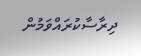ދިރާސާކުރައްވަމުން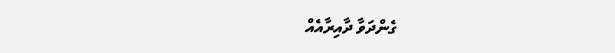ގެންދަވާ ދާއިރާއެއް